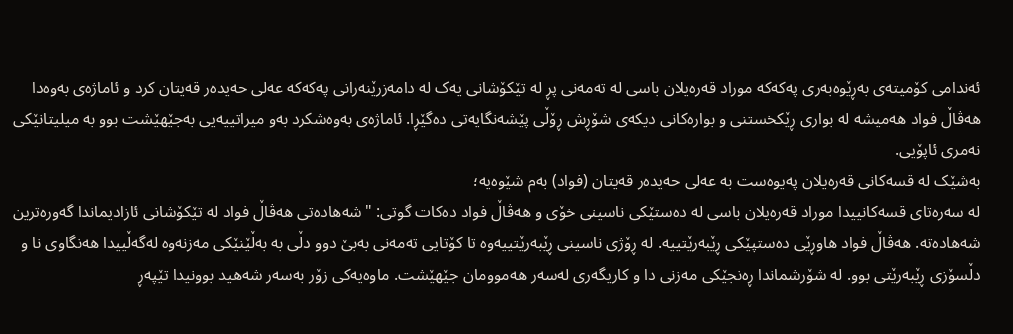ئەندامی کۆمیتەی بەڕێوەبەری پەکەکە موراد قەرەیلان باسی لە تەمەنی پڕ لە تێکۆشانی یەک لە دامەزرێنەرانی پەکەکە عەلی حەیدەر قەیتان کرد و ئاماژەی بەوەدا هەڤاڵ فواد هەمیشە لە بواری ڕێکخستنی و بوارەکانی دیکەی شۆڕش ڕۆڵی پێشەنگایەتی دەگێڕا. ئاماژەی بەوەشکرد بەو میراتییەیی بەجێهێشت بوو بە میلیتانێکی نەمری ئاپۆیی.
بەشێک لە قسەکانی قەرەیلان پەیوەست بە عەلی حەیدەر قەیتان (فواد) بەم شێوەیە؛
لە سەرەتای قسەکانییدا موراد قەرەیلان باسی لە دەستێکی ناسینی خۆی و هەڤاڵ فواد دەکات گوتی: "شەهادەتی هەڤاڵ فواد لە تێکۆشانی ئازادیماندا گەورەترین شەهادەتە. هەڤاڵ فواد هاوڕێی دەستپێکی ڕێبەرێتییە. لە ڕۆژی ناسینی ڕێبەرێتییەوە تا کۆتایی تەمەنی بەبێ دوو دڵی بە بەڵێنێکی مەزنەوە لەگەڵییدا هەنگاوی نا و دڵسۆزی ڕێبەرێتی بوو. لە شۆرشماندا ڕەنجێکی مەزنی دا و کاریگەری لەسەر هەموومان جێهێشت. ماوەیەکی زۆر بەسەر شەهید بوونیدا تێپەڕ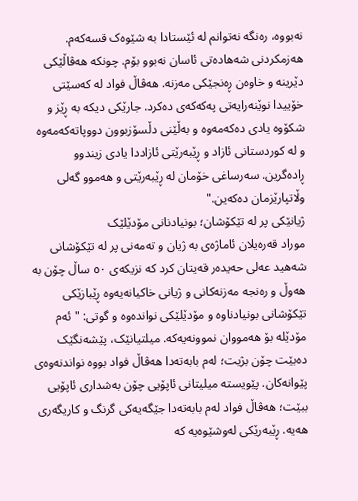نەبووە، رەنگە نەتوانم لە ئێستادا بە شێوەک قسەکەم. هەزمکردنی شەهادەتی ئاسان نەبوو بۆم. چونکە هەڤاڵێکی دێرینە و خاوەن ڕەنجێکی مەزنە. هەڤاڵ فواد لە کەسێتی خۆییدا نوێنەرایەتی پەکەکەی دەکرد. جارێکی دیکە بە ڕێز و شکۆوە یادی دەکەمەوە و بەڵێنی دڵسۆزبوون دووپاتەکەمەوە و لە کوردستانی ئازاد و ڕێبەرێتی ئازاددا یادی زیندوو ڕادەگرین. سەرساغی خۆمان لە ڕێبەرێتی و هەموو گەلی وڵاتپارێزمان دەکەین."
ژیانێکی پر لە تێکۆشان؛ بونیادنانی مۆدێلێک
موراد قەرەیلان ئاماژەی بە ژیان و تەمەنی پر لە تێکۆشانی شەهید عەلی حەیدەر قەیتان کرد کە نزیکەی ٥٠ ساڵ چۆن بە هەوڵ و رەنجە مەزنەکانی و ژیانی خاکیانەیەوە ڕێبازێکی تێکۆشانی بونیادناوە و مۆدێلێکی نواندەوە و گوتی: "ئەم مۆدێلە بۆ هەمووان نموونەیەکە. میلتیانێک، پێشەنگێک دەبێت چۆن بژیت؛ لەم بابەتەدا هەڤاڵ فواد بووە نواندنەوەی پێوانەکان. پێویستە میلیتانی ئاپۆیی چۆن بەشداری ئاپۆیی ببێت؛ هەڤاڵ فواد لەم بابەتەدا جێگەیەکی گرنگ و کاریگەری هەیە. ڕێبەرێکی لەوشێوەیە کە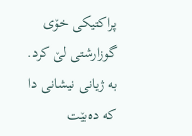پراکتیکی خۆی گوزارشتی لێ کرد. بە ژیانی نیشانی دا کە دەبێت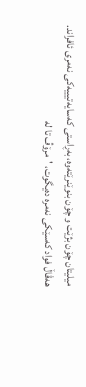میلیتان چۆن بژێت و چۆن بنوێنرێتەوە، بەڕاستی کەسایەتیییەکی نەمری ئافراند.
هەڤاڵ فواد کەسێکی نەمرە دەیگوت، 'مرۆڤ تا لە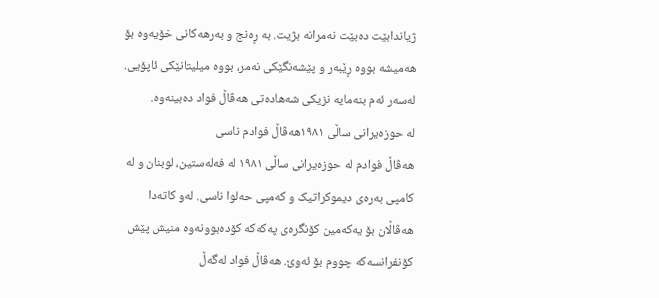ژیاندابێت دەبێت نەمرانە بژیت. بە ڕەنج و بەرهەکانی خۆیەوە بۆ هەمیشە بووە ڕێبەر و پێشەنگێکی نەمر، بووە میلیتانێکی ئاپۆیی. لەسەر ئەم بنەمایە نزیکی شەهادەتی هەڤاڵ فواد دەبینەوە.
لە حوزەیرانی ساڵی ١٩٨١هەڤاڵ فوادم ناسی
هەڤاڵ فوادم لە حوزەیرانی ساڵی ١٩٨١ لە فەلەستین، لوبنان و لە کامپی بەرەی دیموکراتیک و کەمپی حەلوا ناسی. لەو کاتەدا هەڤاڵان بۆ یەکەمین کۆنگرەی پەکەکە کۆدەبوونەوە منیش پێش کۆنفرانسەکە چووم بۆ ئەوێ. هەڤاڵ فواد لەگەڵ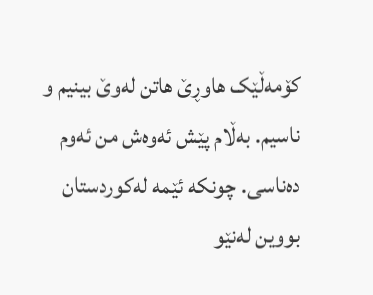کۆمەڵێک هاوڕێ هاتن لەوێ بینیم و ناسیم. بەڵام پێش ئەوەش من ئەوم دەناسی. چونکە ئێمە لەکوردستان بووین لەنێو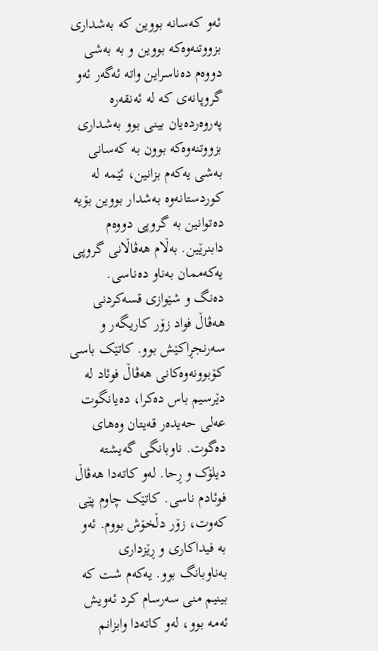ئەو کەسانە بووین کە بەشداری بزووتنەوەکە بووین و بە بەشی دووەم دەناسراین واتە ئەگەر ئەو گروپانەی کە لە ئەنقەرە پەروەردەیان بینی بوو بەشداری بزووتنەوەکە بوون بە کەسانی بەشی یەکەم بزانین، ئێمە لە کوردستانەوە بەشدار بووین بۆیە دەتوانین بە گروپی دووەم دابنرێین. بەڵام هەڤاڵانی گروپی یەکەممان بەناو دەناسی.
دەنگ و شێوازی قسەکردنی هەڤاڵ فواد زۆر کاریگەر و سەرنجڕاکێش بوو. کاتێک باسی کۆبوونەوەکانی هەڤاڵ فوئاد لە دێرسیم باس دەکرا، دەیانگوت عەلی حەیدەر قەیتان وەهای دەگوت. ناوبانگی گەیشتە دیلۆک و ڕحا. لەو کاتەدا هەڤاڵ فوئادم ناسی. کاتێک چاوم پێی کەوت، زۆر دڵخۆش بووم. ئەو بە فیداکاری و ڕێزداری بەناوبانگ بوو. یەکەم شت کە بینیم منی سەرسام کرد ئەویش ئەمە بوو، لەو کاتەدا وابزانم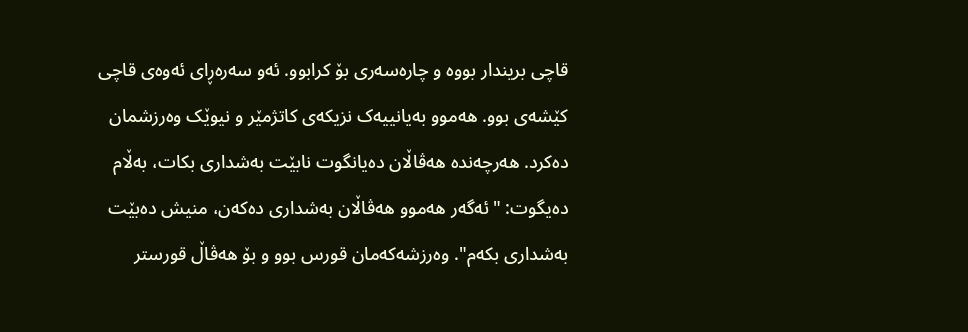قاچی بریندار بووە و چارەسەری بۆ کرابوو. ئەو سەرەڕای ئەوەی قاچی کێشەی بوو. هەموو بەیانییەک نزیکەی کاتژمێر و نیوێک وەرزشمان دەکرد. هەرچەندە هەڤاڵان دەیانگوت نابێت بەشداری بکات، بەڵام دەیگوت: "ئەگەر هەموو هەڤاڵان بەشداری دەکەن، منیش دەبێت بەشداری بکەم". وەرزشەکەمان قورس بوو و بۆ هەڤاڵ قورستر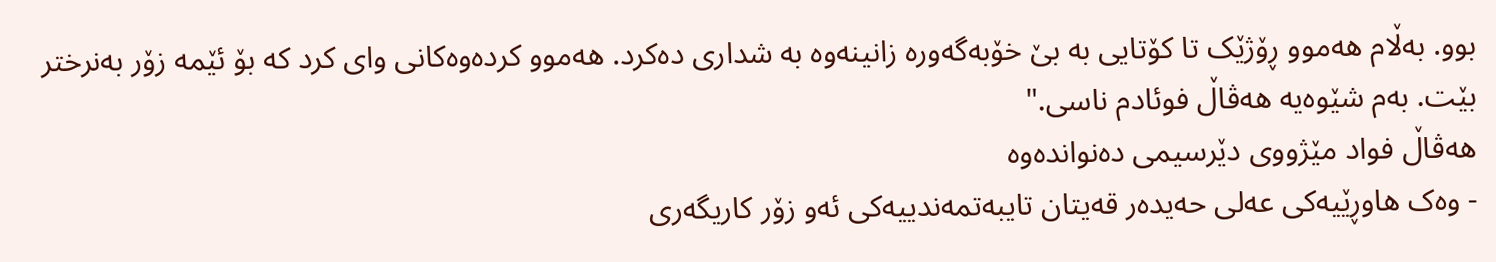بوو. بەڵام هەموو ڕۆژێک تا کۆتایی بە بێ خۆبەگەورە زانینەوە به شداری دەکرد. هەموو کردەوەکانی وای کرد کە بۆ ئێمە زۆر بەنرختر بێت. بەم شێوەیە هەڤاڵ فوئادم ناسی."
هەڤاڵ فواد مێژووی دێرسیمی دەنواندەوە
- وەک هاوڕێیەکی عەلی حەیدەر قەیتان تایبەتمەندییەکی ئەو زۆر کاریگەری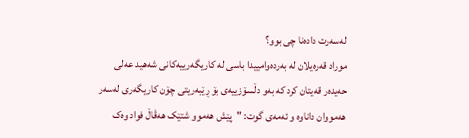لەسەرت دادەنا چی بوو؟
موراد قەرەیلان لە بەردەوامییدا باسی لە کاریگەرییەکانی شەهید عەلی حەیدەر قەیتان کرد کە بەو دڵسۆزییەی بۆ ڕێبەریتی چۆن کاریگەری لەسەر هەمووان داناوە و ئەمەی گوت: "پێش هەموو شتێک هەڤاڵ فواد وەک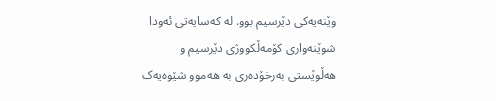وێنەیەکی دێرسیم بوو. لە کەسایەتی ئەودا شوێنەواری کۆمەڵکووژی دێرسیم و هەڵوێستی بەرخۆدەری بە هەموو شێوەیەک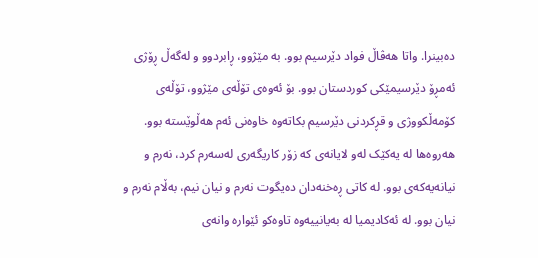دەبینرا. واتا هەڤاڵ فواد دێرسیم بوو. بە مێژوو، ڕابردوو و لەگەڵ ڕۆژی ئەمڕۆ دێرسیمێکی کوردستان بوو. بۆ ئەوەی تۆڵەی مێژوو، تۆڵەی کۆمەڵکووژی و قڕکردنی دێرسیم بکاتەوە خاوەنی ئەم هەڵوێستە بوو.
هەروەها لە یەکێک لەو لایانەی کە زۆر کاریگەری لەسەرم کرد، نەرم و نیانەیەکەی بوو. لە کاتی ڕەخنەدان دەیگوت نەرم و نیان نیم، بەڵام نەرم و نیان بوو. لە ئەکادیمیا لە بەیانییەوە تاوەکو ئێوارە وانەی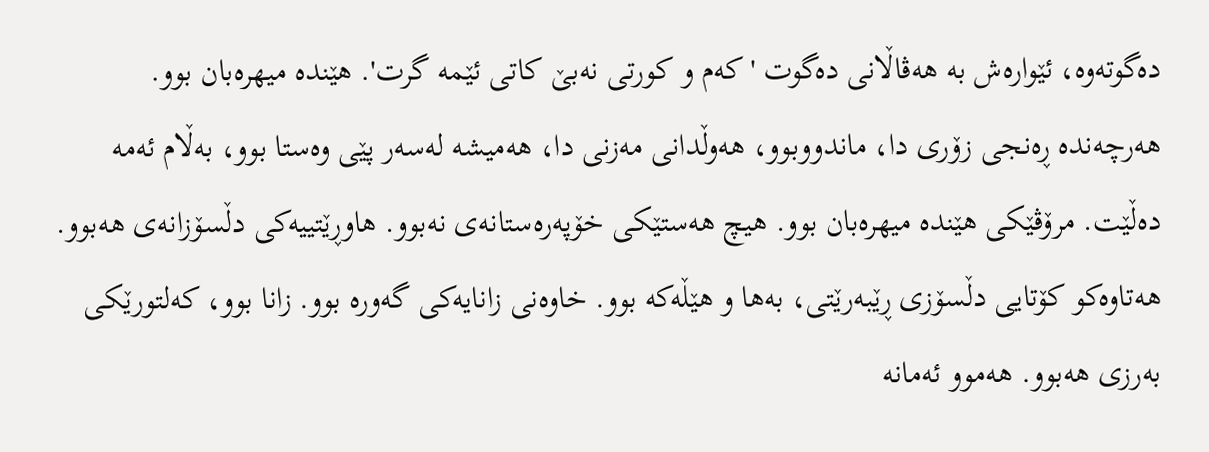دەگوتەوە، ئێوارەش بە هەڤاڵانی دەگوت 'کەم و کورتی نەبێ کاتی ئێمە گرت'. هێندە میهرەبان بوو. هەرچەندە ڕەنجی زۆری دا، ماندووبوو، هەوڵدانی مەزنی دا، هەمیشە لەسەر پێی وەستا بوو، بەڵام ئەمە دەڵێت. مرۆڤێکی هێندە میهرەبان بوو. هیچ هەستێکی خۆپەرەستانەی نەبوو. هاوڕێتییەکی دڵسۆزانەی هەبوو.
هەتاوەکو کۆتایی دڵسۆزی ڕێبەرێتی، بەها و هێڵەکە بوو. خاوەنی زانایەکی گەورە بوو. زانا بوو، کەلتورێکی بەرزی هەبوو. هەموو ئەمانە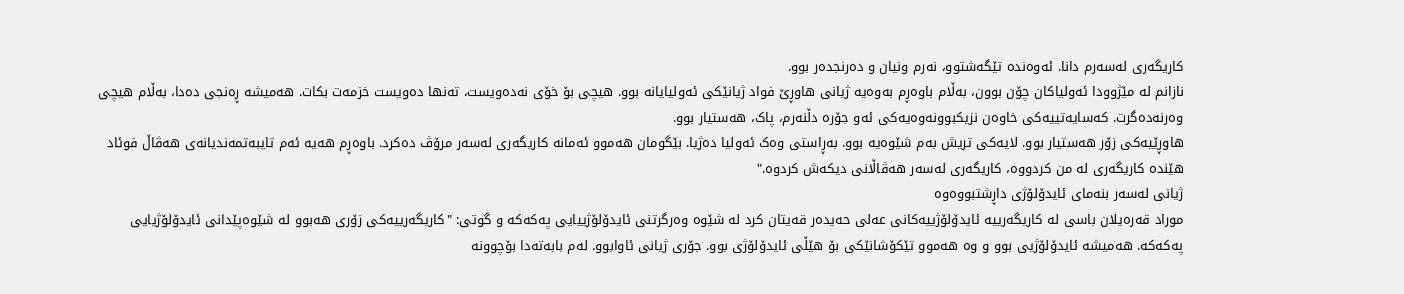کاریگەری لەسەرم دانا. ئەوەندە تێگەشتوو، نەرم ونیان و دەرنجدەر بوو.
نازانم لە مێژوودا ئەولیاکان چۆن بوون، بەڵام باوەڕم بەوەیە ژیانی هاوڕێ فواد ژیانێکی ئەولیایانە بوو. هیچی بۆ خۆی نەدەویست، تەنها دەویست خزمەت بکات. هەمیشە ڕەنجی دەدا، بەڵام هیچی وەرنەدەگرت. کەسایەتییەکی خاوەن نزیکبوونەوەیەکی ئەو جۆرە دڵنەرم، پاک، هەستیار بوو.
هاوڕێیەکی زۆر هەستیار بوو. لایەکی تریش بەم شێوەیە بوو. بەڕاستی وەک ئەولیا دەژیا. بێگومان هەموو ئەمانە کاریگەری لەسەر مرۆڤ دەکرد. باوەڕم هەیە ئەم تایبەتمەندیانەی هەڤاڵ فوئاد هێندە کاریگەری لە من کردووە، کاریگەری لەسەر هەڤاڵانی دیکەش کردوە."
ژیانی لەسەر بنەمای ئایدۆلۆژی داڕشتبووەوە
موراد قەرەیلان باسی لە کاریگەرییە ئایدۆلۆژییەکانی عەلی حەیدەر قەیتان کرد لە شێوە وەرگرتنی ئایدۆلۆژییایی پەکەکە و گوتی: "کاریگەرییەکی زۆری هەبوو لە شێوەپێدانی ئایدۆلۆژیایی پەکەکە. هەمیشە ئایدۆلۆژیی بوو و وە هەموو تێکۆشانێکی بۆ هێڵی ئایدۆلۆژی بوو. جۆری ژیانی ئاوابوو. لەم بابەتەدا بۆچوونە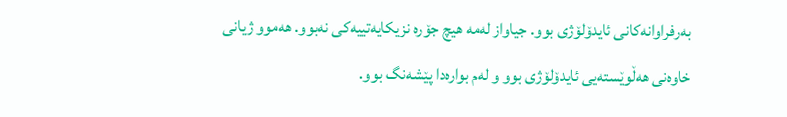بەرفراوانەکانی ئایدۆلۆژی بوو. جیاواز لەمە هیچ جۆرە نزیکایەتییەکی نەبوو. هەموو ژیانی خاوەنی هەڵوێستەیی ئایدۆلۆژی بوو و لەم بوارەدا پێشەنگ بوو.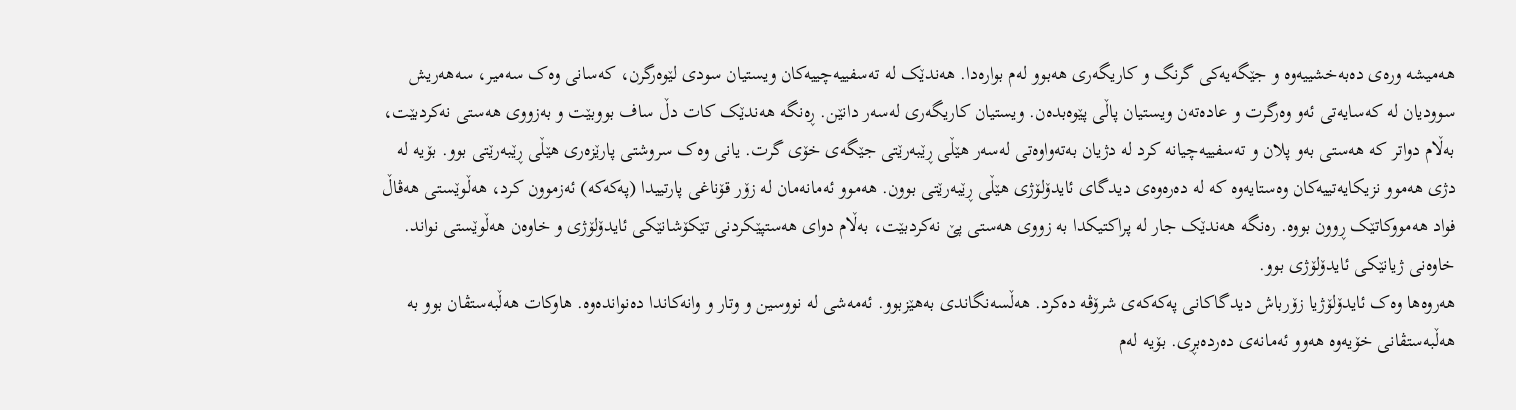هەمیشە ورەی دەبەخشییەوە و جێگەیەکی گرنگ و کاریگەری هەبوو لەم بوارەدا. هەندێک لە تەسفییەچییەکان ویستیان سودی لێوەرگرن، کەسانی وەک سەمیر، سەهەریش سوودیان لە کەسایەتی ئەو وەرگرت و عادەتەن ویستیان پاڵی پێوەبدەن. ویستیان کاریگەری لەسەر دانێن. ڕەنگە هەندێک کات دڵ ساف بووبێت و بەزووی هەستی نەکردبێت، بەڵام دواتر کە هەستی بەو پلان و تەسفییەچیانە کرد لە دژیان بەتەواوەتی لەسەر هێڵی ڕێبەرێتی جێگەی خۆی گرت. یانی وەک سروشتی پارێزەری هێڵی ڕێبەرێتی بوو. بۆیە لە دژی هەموو نزیکایەتییەکان وەستایەوە کە لە دەرەوەی دیدگای ئایدۆلۆژی هێڵی ڕێبەرێتی بوون. هەموو ئەمانەمان لە زۆر قۆناغی پارتییدا (پەکەکە) ئەزموون کرد، هەڵوێستی هەڤاڵ فواد هەمووکاتێک ڕوون بووە. رەنگە هەندێک جار لە پراکتیکدا بە زووی هەستی پێ نەکردبێت، بەڵام دوای هەستپێکردنی تێکۆشانێکی ئایدۆلۆژی و خاوەن هەڵوێستی نواند. خاوەنی ژیانێکی ئایدۆلۆژی بوو.
هەروەها وەک ئایدۆلۆژیا زۆرباش دیدگاکانی پەکەکەی شرۆڤە دەکرد. هەڵسەنگاندی بەهێزبوو. ئەمەشی لە نووسین و وتار و وانەکاندا دەنواندەوە. هاوکات هەڵبەستڤان بوو بە هەڵبەستڤانی خۆیەوە هەوو ئەمانەی دەردەبڕی. بۆیە لەم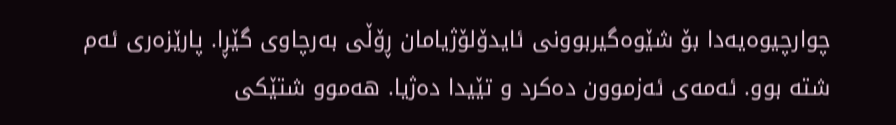چوارچیوەیەدا بۆ شێوەگیربوونی ئایدۆلۆژیامان ڕۆڵی بەرچاوی گێڕا. پارێزەری ئەم شتە بوو. ئەمەی ئەزموون دەکرد و تێیدا دەژیا. هەموو شتێکی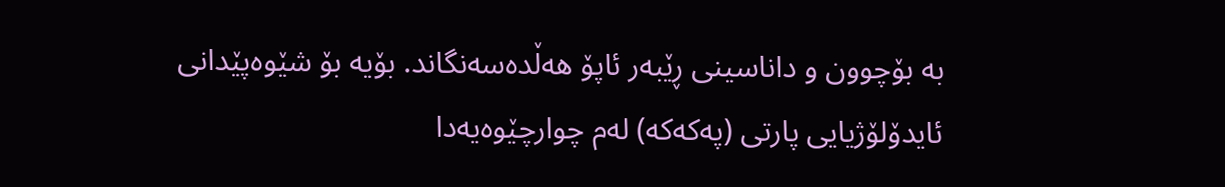بە بۆچوون و داناسینی ڕێبەر ئاپۆ هەڵدەسەنگاند. بۆیە بۆ شێوەپێدانی ئایدۆلۆژیایی پارتی (پەکەکە) لەم چوارچێوەیەدا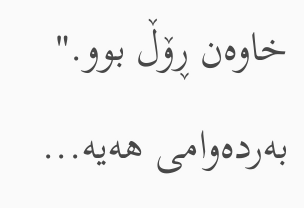خاوەن ڕۆڵ بوو."
بەردەوامی هەیە...